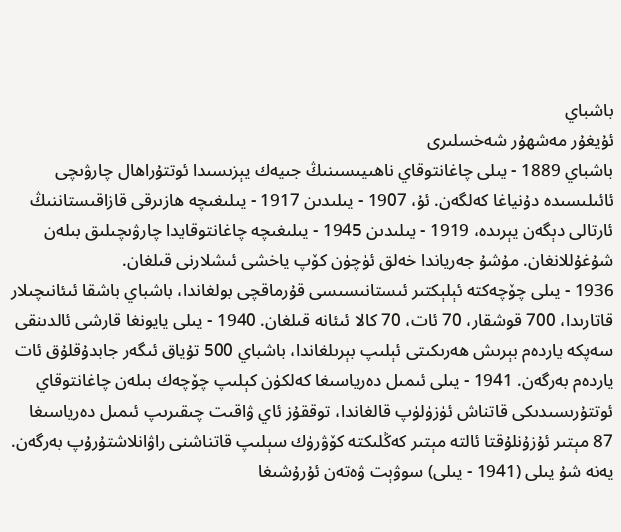باشباي
ئۇيغۇر مەشھۇر شەخسلىرى
باشباي 1889 - يىلى چاغانتوقاي ناھىيىسىنىڭ جىيەك يېزىسىدا ئوتتۇراھال چارۋىچى ئائىلىسىدە دۇنياغا كەلگەن. ئۇ، 1907 - يىلىدىن 1917 - يىلىغىچە ھازىرقى قازاقىستاننىڭ ئارتالى دېگەن يېرىدە، 1919 - يىلىدىن 1945 - يىلىغىچە چاغانتوقايدا چارۋىچىلىق بىلەن شۇغۇللانغان. مۇشۇ جەرياندا خەلق ئۈچۈن كۆپ ياخشى ئىشلارنى قىلغان.
1936 - يىلى چۆچەكتە ئېلېكتىر ئىستانىسىسى قۇرماقچى بولغاندا، باشباي باشقا ئىئانىچىلار قاتارىدا، 700 قوشقار، 70 ئات، 70 كالا ئىئانە قىلغان. 1940 - يىلى يايونغا قارشى ئالدىنقى سەپكە ياردەم بېرىش ھەرىكىتى ئېلىپ بېرىلغاندا، باشباي 500 تۇياق ئىگەر جابدۇقلۇق ئات ياردەم بەرگەن. 1941 - يىلى ئىمىل دەرياسىغا كەلكۈن كېلىپ چۆچەك بىلەن چاغانتوقاي ئوتتۇرىسىدىكى قاتناش ئۈزۈلۈپ قالغاندا، توققۇز ئاي ۋاقىت چىقىرىپ ئىمىل دەرياسىغا 87 مېتىر ئۇزۇنلۇقتا ئالتە مېتىر كەڭلىكتە كۆۋرۈك سېلىپ قاتناشنى راۋانلاشتۇرۇپ بەرگەن. يەنە شۇ يىلى (1941 - يىلى) سوۋېت ۋەتەن ئۇرۇشىغا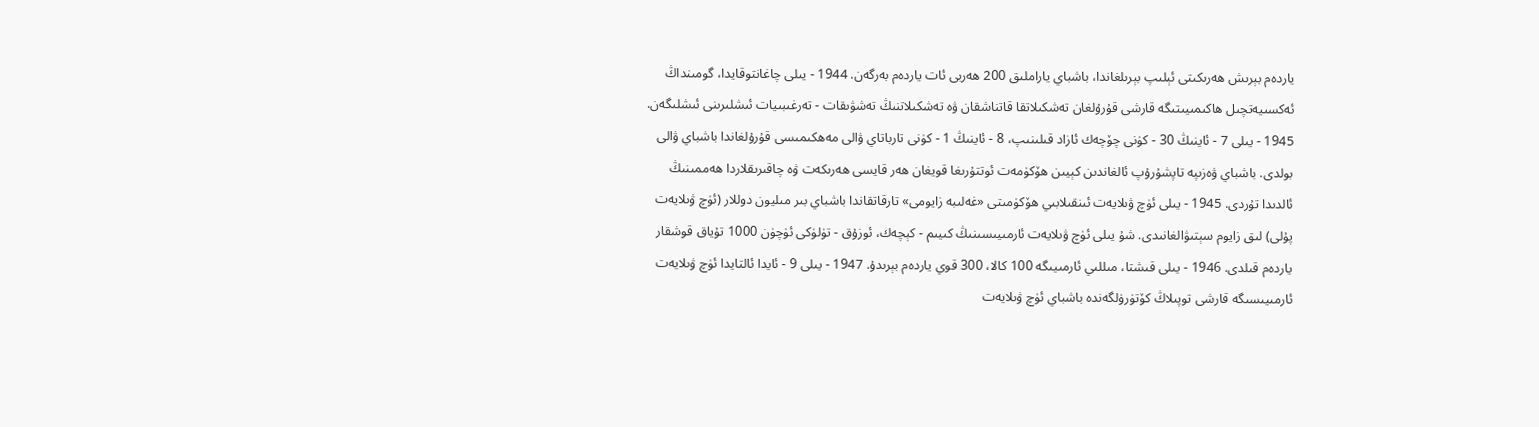ياردەم بېرىش ھەرىكىتى ئېلىپ بېرىلغاندا، باشباي ياراملىق 200 ھەربى ئات ياردەم بەرگەن. 1944 - يىلى چاغانتوقايدا، گومىنداڭ ئەكسىيەتچىل ھاكىمىيىتىگە قارشى قۇرۇلغان تەشكىلاتقا قاتناشقان ۋە تەشكىلاتنىڭ تەشۋىقات - تەرغىبىيات ئىشلىرىنى ئىشلىگەن.
1945 - يىلى 7 - ئاينىڭ 30 - كۈنى چۆچەك ئازاد قىلىنىپ، 8 - ئاينىڭ 1 - كۈنى تارباتاي ۋالى مەھكىمىسى قۇرۇلغاندا باشباي ۋالى بولدى. باشباي ۋەزىپە تاپشۇرۇپ ئالغاندىن كېيىن ھۆكۈمەت ئوتتۇرىغا قويغان ھەر قايسى ھەرىكەت ۋە چاقىرىقلاردا ھەممىنىڭ ئالدىدا تۇردى. 1945 - يىلى ئۈچ ۋىلايەت ئىنقىلابىي ھۆكۈمىتى «غەلىبە زايومى» تارقاتقاندا باشباي بىر مىليون دوللار (ئۈچ ۋىلايەت پۇلى) لىق زايوم سېتىۋالغانىدى. شۇ يىلى ئۈچ ۋىلايەت ئارمىيىسىنىڭ كىيىم - كېچەك، ئوزۇق - تۈلۈكى ئۈچۈن 1000 تۇياق قوشقار ياردەم قىلدى. 1946 - يىلى قىشتا، مىللىي ئارمىيىگە 100 كالا، 300 قوي ياردەم بېرىدۇ. 1947 - يىلى 9 - ئايدا ئالتايدا ئۈچ ۋىلايەت ئارمىيىسىگە قارشى توپىلاڭ كۆتۈرۈلگەندە باشباي ئۈچ ۋىلايەت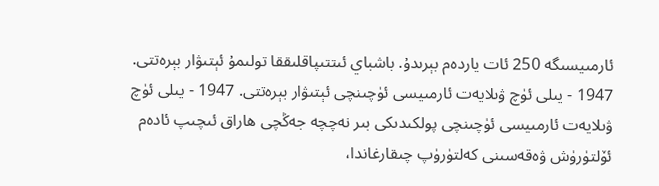ئارمىيسىگە 250 ئات ياردەم بېرىدۇ. باشباي ئىتتىپاقلىققا تولىمۇ ئېتىۋار بېرەتتى. 1947 - يىلى ئۈچ ۋىلايەت ئارمىيسى ئۈچىنچى ئېتىۋار بېرەتتى. 1947 - يىلى ئۈچ ۋىلايەت ئارمىيسى ئۈچىنچى پولكىدىكى بىر نەچچە جەڭچى ھاراق ئىچىپ ئادەم ئۆلتۈرۈش ۋەقەسىنى كەلتۈرۈپ چىقارغاندا،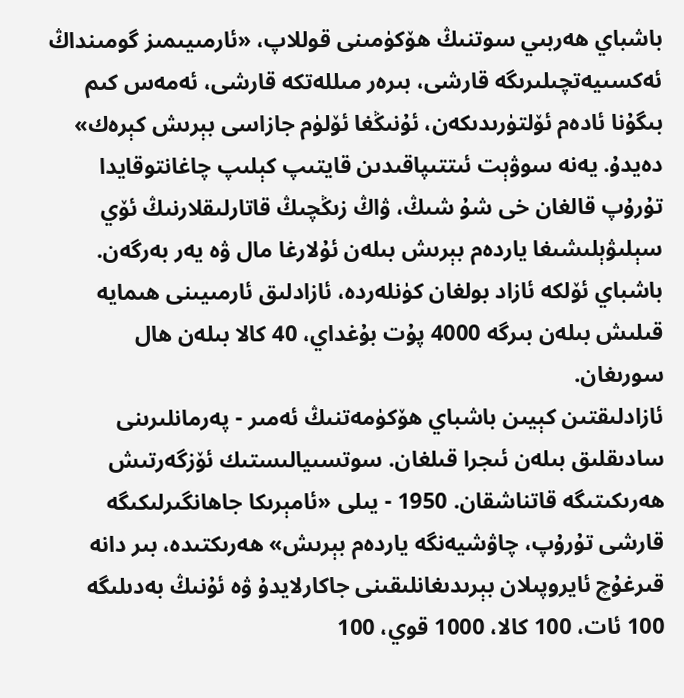باشباي ھەربىي سوتنىڭ ھۆكۈمىنى قوللاپ، «ئارمىيىمىز گومىنداڭ ئەكسىيەتچىلىرىگە قارشى، بىرەر مىللەتكە قارشى، ئەمەس كىم بىگۇنا ئادەم ئۆلتۈرىدىكەن، ئۇنىڭغا ئۆلۈم جازاسى بېرىش كېرەك» دەيدۇ. يەنە سوۋېت ئىتتىپاقىدىن قايتىپ كېلىپ چاغانتوقايدا تۇرۇپ قالغان خى شۇ شىڭ، ۋاڭ زىڭچىڭ قاتارلىقلارنىڭ ئۆي سېلىۋېلىشىغا ياردەم بېرىش بىلەن ئۇلارغا مال ۋە يەر بەرگەن.
باشباي ئۆلكە ئازاد بولغان كۈنلەردە، ئازادلىق ئارمىيىنى ھىمايە قىلىش بىلەن بىرگە 4000 پۇت بۇغداي، 40 كالا بىلەن ھال سورىغان.
ئازادلىقتىن كېيىن باشباي ھۆكۈمەتنىڭ ئەمىر - پەرمانلىرىنى سادىقلىق بىلەن ئىجرا قىلغان. سوتسىيالىستىك ئۆزگەرتىش ھەرىكىتىگە قاتناشقان. 1950 - يىلى «ئامېرىكا جاھانگىرلىكىگە قارشى تۇرۇپ، چاۋشيەنگە ياردەم بېرىش» ھەرىكتىدە، بىر دانە قىرغۇچ ئايروپىلان بېرىدىغانلىقىنى جاكارلايدۇ ۋە ئۇنىڭ بەدىلىگە 100 ئات، 100 كالا، 1000 قوي، 100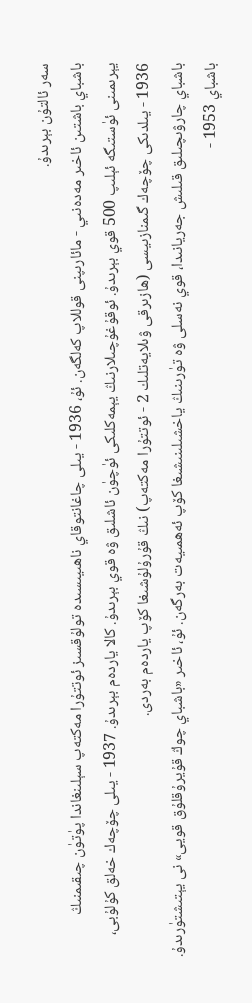سەر ئالتۇن بېرىدۇ.
باشباي باشتىن ئاخىر مەدەنىي - مائارىپنى قوللاپ كەلگەن. ئۇ، 1936 - يىلى چاغانتوقاي ناھىيىسىدە تولۇقسىز ئوتتۇرا مەكتەپ سېلىنغاندا پۈتۈن چىقىمنىڭ يېرىمىنى ئۈستىگە ئېلىپ 500 قوي بېرىدۇ. ئوقۇغۇچىلارنىڭ يېمەكلىكى ئۈچۈن ئاشلىق ۋە قوي بېرىدۇ. كالا ياردەم بېرىدۇ. 1937 - يىلى چۆچەك خەلق كۇلۇبى، 1936 - يىلدىكى چۆچەك گىمنازىيسى (ھازىرقى ۋىلايەتلىك 2 - ئوتتۇرا مەكتەپ) نىڭ قۇرۇلۇشىغا كۆپ ياردەم بەردى.
باشباي چارۋىچىلىق قىلىش جەريانىدا، قوي نەسلى ۋە تۈرىنىڭ ياخشىلىنىشىغا كۆپ ئەھمىيەت بەرگەن. ئۇ، ئاخىر «باشباي چوڭ قۇيرۇقلۇق قويى» نى يېتىشتۈرىدۇ.
باشباي 1953 -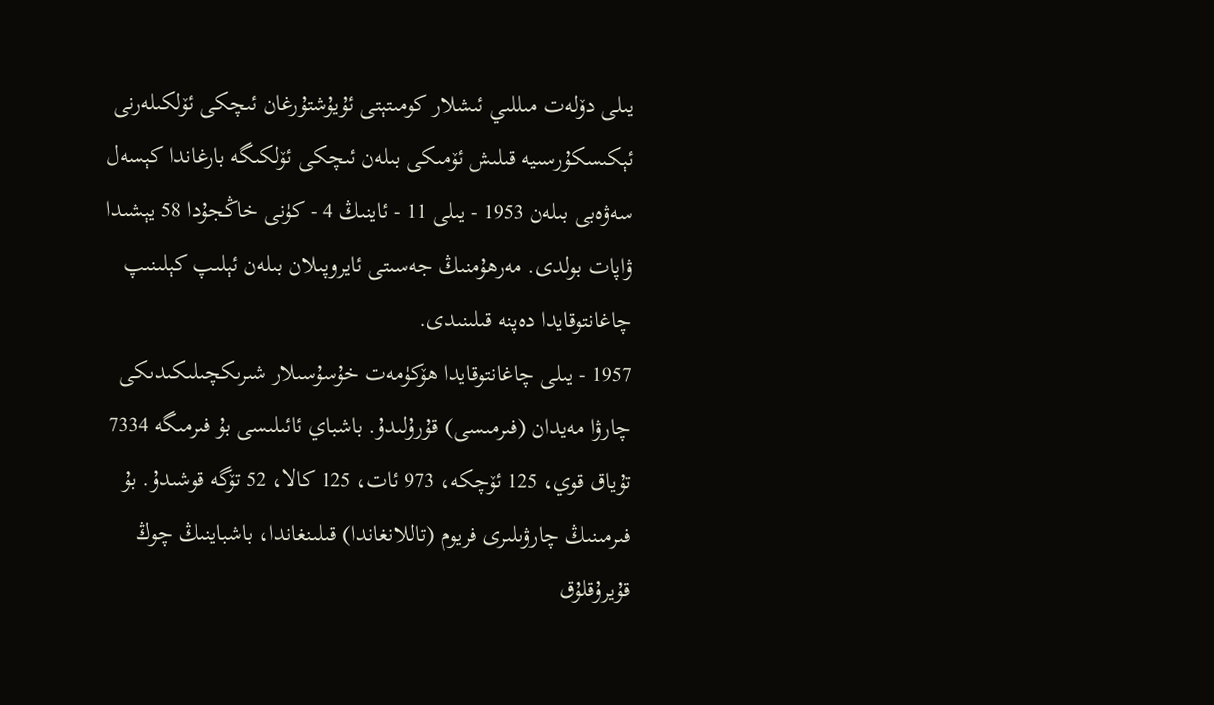يىلى دۆلەت مىللىي ئىشلار كومىتېتى ئۇيۇشتۇرغان ئىچكى ئۆلكىلەرنى ئېكىسكۇرسىيە قىلىش ئۆمىكى بىلەن ئىچكى ئۆلكىگە بارغاندا كېسەل سەۋەبى بىلەن 1953 - يىلى 11 - ئاينىڭ 4 - كۈنى خاڭجۇدا 58 يېشىدا ۋاپات بولدى. مەرھۇمنىڭ جەسىتى ئايروپىلان بىلەن ئېلىپ كېلىنىپ چاغانتوقايدا دەپنە قىلىنىدى.
1957 - يىلى چاغانتوقايدا ھۆكۈمەت خۇسۇسىلار شىرىكچىلىكىدىكى چارۋا مەيدان (فىرمىسى) قۇرۇلىدۇ. باشباي ئائىلىسى بۇ فىرمىگە 7334 تۇياق قوي، 125 ئۆچكە، 973 ئات، 125 كالا، 52 تۆگە قوشىدۇ. بۇ فىرمىنىڭ چارۋىلىرى فريوم (تاللانغاندا) قىلىنغاندا، باشباينىڭ چوڭ قۇيرۇقلۇق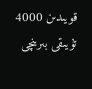قويىدىن 4000 تۇيىقى بىرىنچى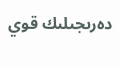دەرىجىلىك قوي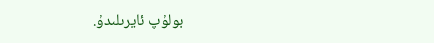بولۇپ ئايرىلىدۇ.